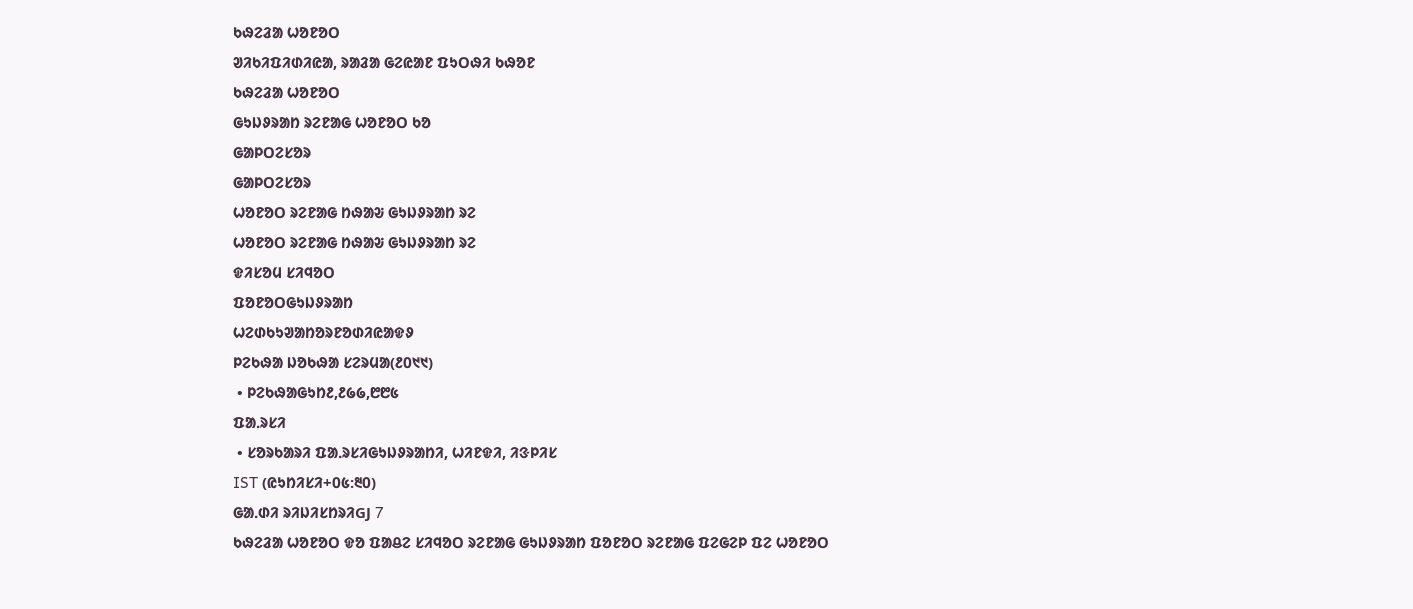ᱠᱷᱮᱲᱟ ᱦᱚᱱᱚᱛ
ᱣᱤᱠᱤᱯᱤᱰᱤᱭᱟ, ᱨᱟᱲᱟ ᱜᱮᱭᱟᱱ ᱯᱩᱛᱷᱤ ᱠᱷᱚᱱ
ᱠᱷᱮᱲᱟ ᱦᱚᱱᱚᱛ
ᱜᱩᱡᱽᱨᱟᱴ ᱨᱮᱱᱟᱜ ᱦᱚᱱᱚᱛ ᱠᱚ
ᱜᱟᱞᱛᱮᱥᱚᱨ
ᱜᱟᱞᱛᱮᱥᱚᱨ
ᱦᱚᱱᱚᱛ ᱨᱮᱱᱟᱜ ᱴᱷᱟᱶ ᱜᱩᱡᱽᱨᱟᱴ ᱨᱮ
ᱦᱚᱱᱚᱛ ᱨᱮᱱᱟᱜ ᱴᱷᱟᱶ ᱜᱩᱡᱽᱨᱟᱴ ᱨᱮ
ᱫᱤᱥᱚᱢ ᱥᱤᱧᱚᱛ
ᱯᱚᱱᱚᱛᱜᱩᱡᱽᱨᱟᱴ
ᱦᱮᱰᱠᱩᱣᱟᱴᱚᱨᱱᱚᱰᱤᱭᱟᱫᱽ
ᱞᱮᱠᱷᱟ ᱡᱚᱠᱷᱟ ᱥᱮᱨᱢᱟ(᱒᱐᱑᱑)
 • ᱞᱮᱠᱷᱟᱜᱩᱴ᱒,᱒᱙᱙,᱘᱘᱕
ᱯᱟᱹᱨᱥᱤ
 • ᱥᱚᱨᱠᱟᱨᱤ ᱯᱟᱹᱨᱥᱤᱜᱩᱡᱽᱨᱟᱴᱤ, ᱦᱤᱱᱫᱤ, ᱤᱝᱞᱤᱥ
IST (ᱭᱩᱴᱤᱥᱤ+᱐᱕:᱓᱐)
ᱜᱟᱹᱰᱤ ᱨᱤᱡᱤᱥᱴᱨᱤGJ 7
ᱠᱷᱮᱲᱟ ᱦᱚᱱᱚᱛ ᱫᱚ ᱯᱟᱪᱮ ᱥᱤᱧᱚᱛ ᱨᱮᱱᱟᱜ ᱜᱩᱡᱽᱨᱟᱴ ᱯᱚᱱᱚᱛ ᱨᱮᱱᱟᱜ ᱯᱮᱜᱮᱞ ᱯᱮ ᱦᱚᱱᱚᱛ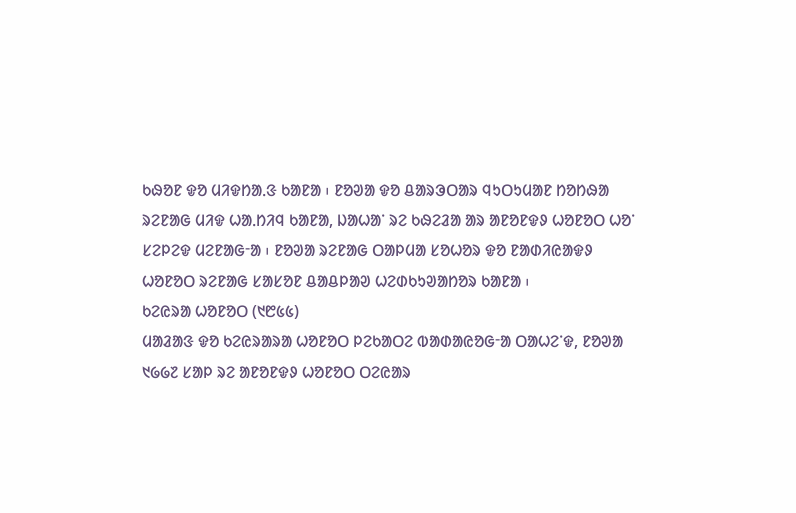ᱠᱷᱚᱱ ᱫᱚ ᱢᱤᱫᱴᱟᱹᱝ ᱠᱟᱱᱟ ᱾ ᱱᱚᱣᱟ ᱫᱚ ᱪᱟᱨᱳᱛᱟᱨ ᱧᱩᱛᱩᱢᱟᱱ ᱴᱚᱴᱷᱟ ᱨᱮᱱᱟᱜ ᱢᱤᱫ ᱦᱟᱹᱴᱤᱧ ᱠᱟᱱᱟ, ᱡᱟᱦᱟᱸ ᱨᱮ ᱠᱷᱮᱲᱟ ᱟᱨ ᱟᱱᱚᱱᱫᱽ ᱦᱚᱱᱚᱛ ᱦᱚᱸ ᱥᱮᱞᱮᱫ ᱢᱮᱱᱟᱜᱼᱟ ᱾ ᱱᱚᱣᱟ ᱨᱮᱱᱟᱜ ᱛᱟᱞᱢᱟ ᱥᱚᱦᱚᱨ ᱫᱚ ᱱᱟᱰᱤᱭᱟᱫᱽ ᱦᱚᱱᱚᱛ ᱨᱮᱱᱟᱜ ᱥᱟᱥᱚᱱ ᱪᱟᱪᱞᱟᱣ ᱦᱮᱰᱠᱩᱣᱟᱴᱚᱨ ᱠᱟᱱᱟ ᱾
ᱠᱮᱭᱨᱟ ᱦᱚᱱᱚᱛ (᱑᱘᱕᱕)
ᱢᱟᱲᱟᱝ ᱫᱚ ᱠᱮᱭᱨᱟᱨᱟ ᱦᱚᱱᱚᱛ ᱞᱮᱠᱟᱛᱮ ᱵᱟᱰᱟᱭᱚᱜᱼᱟ ᱛᱟᱦᱮᱸᱫ, ᱱᱚᱣᱟ ᱑᱙᱙᱗ ᱥᱟᱞ ᱨᱮ ᱟᱱᱚᱱᱫᱽ ᱦᱚᱱᱚᱛ ᱛᱮᱭᱟᱨ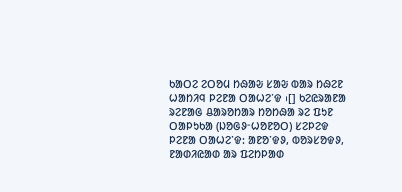ᱠᱟᱛᱮ ᱮᱛᱚᱢ ᱴᱷᱟᱶ ᱥᱟᱶ ᱵᱟᱨ ᱴᱷᱮᱱ ᱦᱟᱴᱤᱧ ᱞᱮᱱᱟ ᱛᱟᱦᱮᱸᱫ ᱾[] ᱠᱮᱭᱨᱟᱱᱟ ᱨᱮᱱᱟᱜ ᱪᱟᱨᱚᱴᱟᱨ ᱴᱚᱴᱷᱟ ᱨᱮ ᱯᱩᱱ ᱛᱟᱞᱩᱠᱟ (ᱡᱚᱜᱽᱼᱦᱚᱱᱚᱛ) ᱥᱮᱞᱮᱫ ᱞᱮᱱᱟ ᱛᱟᱦᱮᱸᱫ: ᱟᱱᱚᱸᱫᱽ, ᱵᱚᱨᱥᱚᱫᱽ, ᱱᱟᱰᱤᱭᱟᱰ ᱟᱨ ᱯᱮᱴᱞᱟᱰ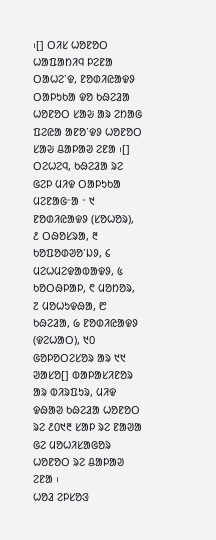᱾[] ᱛᱤᱥ ᱦᱚᱱᱚᱛ ᱦᱟᱯᱟᱴᱤᱧ ᱞᱮᱱᱟ ᱛᱟᱦᱮᱸᱫ, ᱱᱚᱰᱤᱭᱟᱫᱽ ᱛᱟᱞᱩᱠᱟ ᱫᱚ ᱠᱷᱮᱲᱟ ᱦᱚᱱᱚᱛ ᱥᱟᱶ ᱟᱨ ᱮᱴᱟᱜ ᱯᱮᱭᱟ ᱟᱱᱚᱸᱫᱽ ᱦᱚᱱᱚᱛ ᱥᱟᱶ ᱪᱟᱞᱟᱣ ᱮᱱᱟ ᱾[] ᱛᱮᱦᱮᱧ, ᱠᱷᱮᱲᱟ ᱨᱮ ᱜᱮᱞ ᱢᱤᱫ ᱛᱟᱞᱩᱠᱟ ᱢᱮᱱᱟᱜᱼᱟ ᱼ ᱑ ᱱᱚᱰᱤᱭᱟᱫᱽ (ᱥᱚᱦᱚᱨ), ᱒ ᱛᱷᱚᱥᱨᱟ, ᱓ ᱠᱚᱯᱚᱰᱣᱚᱸᱡᱽ, ᱔ ᱢᱮᱦᱢᱮᱫᱟᱵᱟᱫᱽ, ᱕ ᱠᱚᱛᱷᱞᱟᱞ, ᱖ ᱢᱚᱴᱚᱨ, ᱗ ᱢᱚᱦᱩᱫᱷᱟ, ᱘ ᱠᱷᱮᱲᱟ, ᱙ ᱱᱚᱰᱤᱭᱟᱫᱽ (ᱫᱮᱦᱟᱛ), ᱑᱐ ᱜᱚᱞᱚᱛᱮᱥᱚᱨ ᱟᱨ ᱑᱑ ᱣᱟᱥᱚ[] ᱵᱟᱞᱟᱥᱤᱱᱚᱨ ᱟᱨ ᱵᱤᱨᱯᱩᱨ, ᱢᱤᱫ ᱫᱷᱟᱣ ᱠᱷᱮᱲᱟ ᱦᱚᱱᱚᱛ ᱨᱮ ᱒᱐᱑᱓ ᱥᱟᱞ ᱨᱮ ᱱᱟᱣᱟ ᱜᱮ ᱢᱚᱦᱤᱥᱟᱜᱚᱨ ᱦᱚᱱᱚᱛ ᱨᱮ ᱪᱟᱞᱟᱣ ᱮᱱᱟ ᱾
ᱦᱚᱲ ᱮᱞᱥᱚᱝ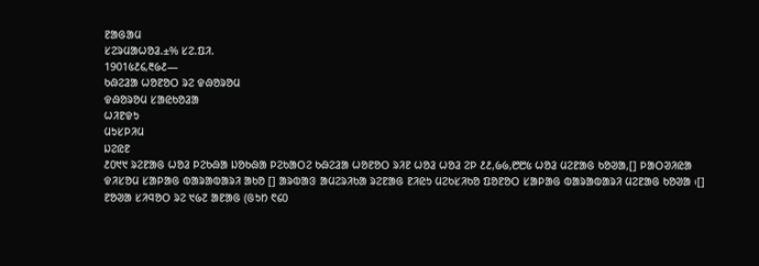ᱱᱟᱜᱟᱢ
ᱥᱮᱨᱢᱟᱦᱚᱲ.±% ᱥᱮ.ᱯᱤ.
1901᱕᱒᱔,᱓᱙᱒—
ᱠᱷᱮᱲᱟ ᱦᱚᱱᱚᱛ ᱨᱮ ᱫᱷᱚᱨᱚᱢ
ᱫᱷᱚᱨᱚᱢ ᱥᱟᱭᱠᱚᱲᱟ
ᱦᱤᱱᱫᱩ
ᱢᱩᱥᱞᱤᱢ
ᱡᱮᱭᱱ
᱒᱐᱑᱑ ᱨᱮᱱᱟᱜ ᱦᱚᱲ ᱞᱮᱠᱷᱟ ᱡᱚᱠᱷᱟ ᱞᱮᱠᱟᱛᱮ ᱠᱷᱮᱲᱟ ᱦᱚᱱᱚᱛ ᱨᱤᱱ ᱦᱚᱲ ᱦᱚᱲ ᱮᱞ ᱒᱒,᱙᱙,᱘᱘᱕ ᱦᱚᱲ ᱢᱮᱱᱟᱜ ᱠᱚᱣᱟ,[] ᱞᱟᱛᱣᱤᱭᱟ ᱫᱤᱥᱚᱢ ᱥᱟᱞᱟᱜ ᱵᱟᱨᱟᱵᱟᱨᱤ ᱟᱠᱚ [] ᱟᱨᱵᱟᱝ ᱟᱢᱮᱨᱤᱠᱟ ᱨᱮᱱᱟᱜ ᱱᱤᱭᱩ ᱢᱮᱠᱥᱤᱠᱚ ᱯᱚᱱᱚᱛ ᱥᱟᱞᱟᱜ ᱵᱟᱨᱟᱵᱟᱨᱤ ᱢᱮᱱᱟᱜ ᱠᱚᱣᱟ ᱾[] ᱱᱚᱣᱟ ᱥᱤᱧᱚᱛ ᱨᱮ ᱑᱙᱗ ᱟᱱᱟᱜ (ᱜᱩᱴ ᱖᱔᱐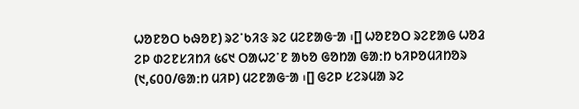ᱦᱚᱱᱚᱛ ᱠᱷᱚᱱ) ᱨᱮᱸᱠᱤᱝ ᱨᱮ ᱢᱮᱱᱟᱜᱼᱟ ᱾[] ᱦᱚᱱᱚᱛ ᱨᱮᱱᱟᱜ ᱦᱚᱲ ᱮᱞ ᱰᱮᱱᱥᱤᱴᱤ ᱕᱔᱑ ᱛᱟᱦᱮᱸᱱ ᱟᱠᱚ ᱜᱚᱴᱟ ᱜᱟᱺᱴ ᱠᱤᱞᱚᱢᱤᱴᱚᱨ (᱑,᱔᱐᱐/ᱜᱟᱺᱴ ᱢᱤᱞ) ᱢᱮᱱᱟᱜᱼᱟ ᱾[] ᱜᱮᱞ ᱥᱮᱨᱢᱟ ᱨᱮ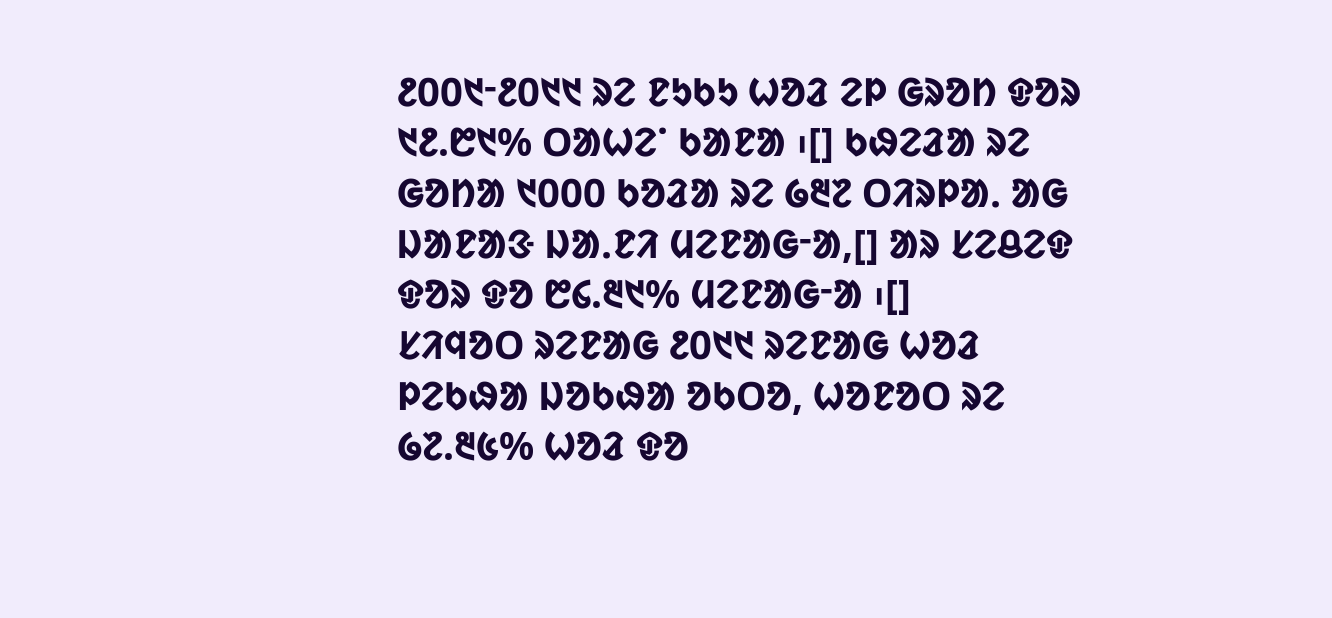᱒᱐᱐᱑ᱼ᱒᱐᱑᱑ ᱨᱮ ᱱᱩᱠᱩ ᱦᱚᱲ ᱮᱞ ᱜᱨᱚᱴ ᱫᱚᱨ ᱑᱒.᱘᱑% ᱛᱟᱦᱮᱸ ᱠᱟᱱᱟ ᱾[] ᱠᱷᱮᱲᱟ ᱨᱮ ᱜᱚᱴᱟ ᱑᱐᱐᱐ ᱠᱚᱲᱟ ᱨᱮ ᱙᱓᱗ ᱛᱤᱨᱞᱟᱹ ᱟᱜ ᱡᱟᱱᱟᱝ ᱡᱟᱹᱱᱤ ᱢᱮᱱᱟᱜᱼᱟ,[] ᱟᱨ ᱥᱮᱪᱮᱫ ᱫᱚᱨ ᱫᱚ ᱘᱔.᱓᱑% ᱢᱮᱱᱟᱜᱼᱟ ᱾[]
ᱥᱤᱧᱚᱛ ᱨᱮᱱᱟᱜ ᱒᱐᱑᱑ ᱨᱮᱱᱟᱜ ᱦᱚᱲ ᱞᱮᱠᱷᱟ ᱡᱚᱠᱷᱟ ᱚᱠᱛᱚ, ᱦᱚᱱᱚᱛ ᱨᱮ ᱙᱗.᱓᱕% ᱦᱚᱲ ᱫᱚ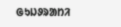ᱜᱩᱡᱽᱨᱟᱴᱤ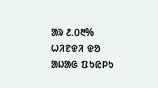ᱟᱨ ᱒.᱐᱓% ᱦᱤᱱᱫᱤ ᱫᱚ ᱟᱡᱟᱜ ᱯᱩᱭᱞᱩ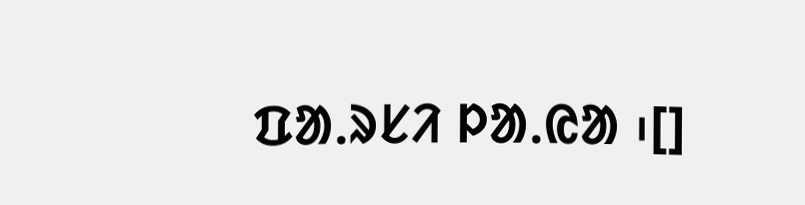ᱯᱟᱹᱨᱥᱤ ᱞᱟᱹᱭᱟ ᱾[]